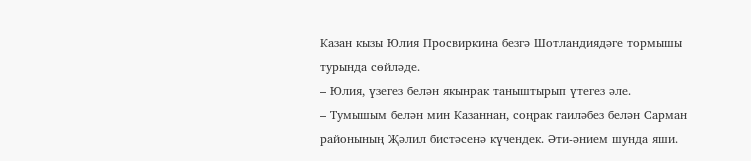Казан кызы Юлия Просвиркина безгә Шотландиядәге тормышы турында сөйләде.
– Юлия, үзегез белән якынрак таныштырып үтегез әле.
– Тумышым белән мин Казаннан, соңрак гаиләбез белән Сарман районының Җәлил бистәсенә күчендек. Әти-әнием шунда яши.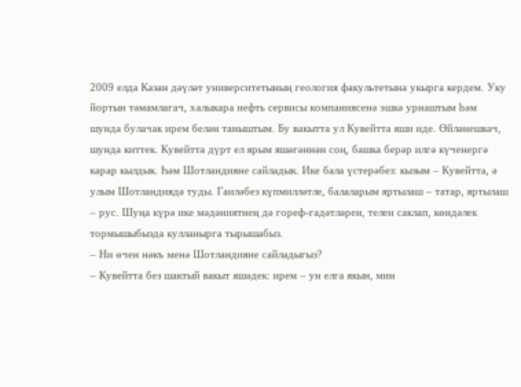2009 елда Казан дәүләт университетының геология факультетына укырга кердем. Уку йортын тәмамлагач, халыкара нефть сервисы компаниясенә эшкә урнаштым һәм шунда булачак ирем белән таныштым. Бу вакытта ул Кувейтта яши иде. Өйләнешкәч, шунда киттек. Кувейтта дүрт ел ярым яшәгәннән соң, башка берәр илгә күченергә карар кылдык. Һәм Шотландияне сайладык. Ике бала үстерәбез: кызым – Кувейтта, ә улым Шотландиядә туды. Гаиләбез күпмилләтле, балаларым яртылаш – татар, яртылаш – рус. Шуңа күрә ике мәдәниятнең дә гореф-гадәтләрен, телен саклап, көндәлек тормышыбызда кулланырга тырышабыз.
– Ни өчен нәкъ менә Шотландияне сайладыгыз?
– Кувейтта без шактый вакыт яшәдек: ирем – ун елга якын, мин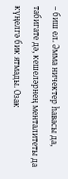– биш ел. Әмма ничектер һавасы да, табигате дә, кешеләрнең менталитеты да күңелгә бик ятмады. Озак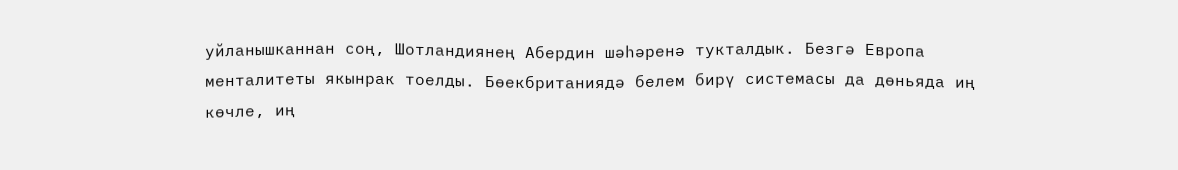уйланышканнан соң, Шотландиянең Абердин шәһәренә тукталдык. Безгә Европа менталитеты якынрак тоелды. Бөекбританиядә белем бирү системасы да дөньяда иң көчле, иң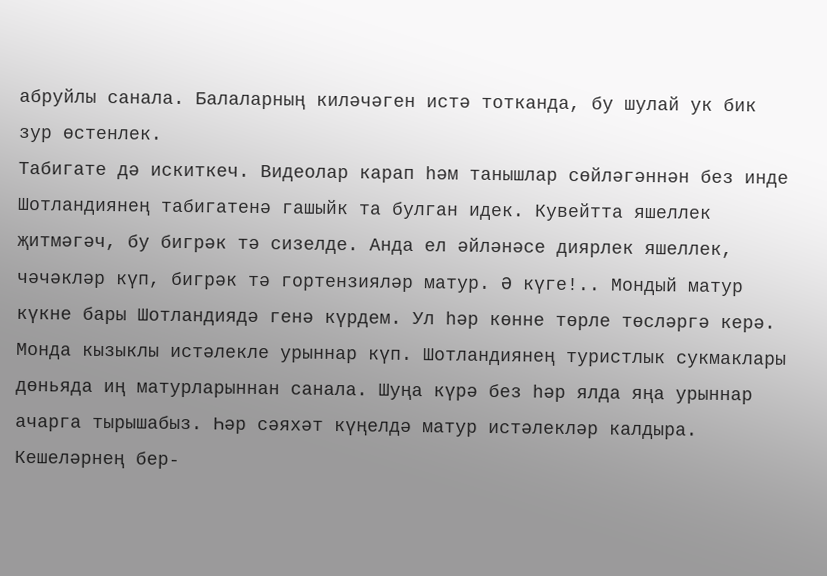абруйлы санала. Балаларның киләчәген истә тотканда, бу шулай ук бик зур өстенлек.
Табигате дә искиткеч. Видеолар карап һәм танышлар сөйләгәннән без инде Шотландиянең табигатенә гашыйк та булган идек. Кувейтта яшеллек җитмәгәч, бу бигрәк тә сизелде. Анда ел әйләнәсе диярлек яшеллек, чәчәкләр күп, бигрәк тә гортензияләр матур. Ә күге!.. Мондый матур күкне бары Шотландиядә генә күрдем. Ул һәр көнне төрле төсләргә керә. Монда кызыклы истәлекле урыннар күп. Шотландиянең туристлык сукмаклары дөньяда иң матурларыннан санала. Шуңа күрә без һәр ялда яңа урыннар ачарга тырышабыз. Һәр сәяхәт күңелдә матур истәлекләр калдыра.
Кешеләрнең бер-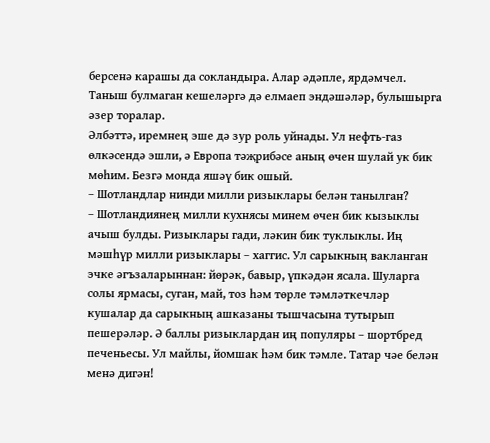берсенә карашы да сокландыра. Алар әдәпле, ярдәмчел. Таныш булмаган кешеләргә дә елмаеп эндәшәләр, булышырга әзер торалар.
Әлбәттә, иремнең эше дә зур роль уйнады. Ул нефть-газ өлкәсендә эшли, ә Европа тәҗрибәсе аның өчен шулай ук бик мөһим. Безгә монда яшәү бик ошый.
– Шотландлар нинди милли ризыклары белән танылган?
– Шотландиянең милли кухнясы минем өчен бик кызыклы ачыш булды. Ризыклары гади, ләкин бик туклыклы. Иң мәшһүр милли ризыклары – хаггис. Ул сарыкның вакланган эчке әгъзаларыннан: йөрәк, бавыр, үпкәдән ясала. Шуларга солы ярмасы, суган, май, тоз һәм төрле тәмләткечләр кушалар да сарыкның ашказаны тышчасына тутырып пешерәләр. Ә баллы ризыклардан иң популяры – шортбред печеньесы. Ул майлы, йомшак һәм бик тәмле. Татар чәе белән менә дигән!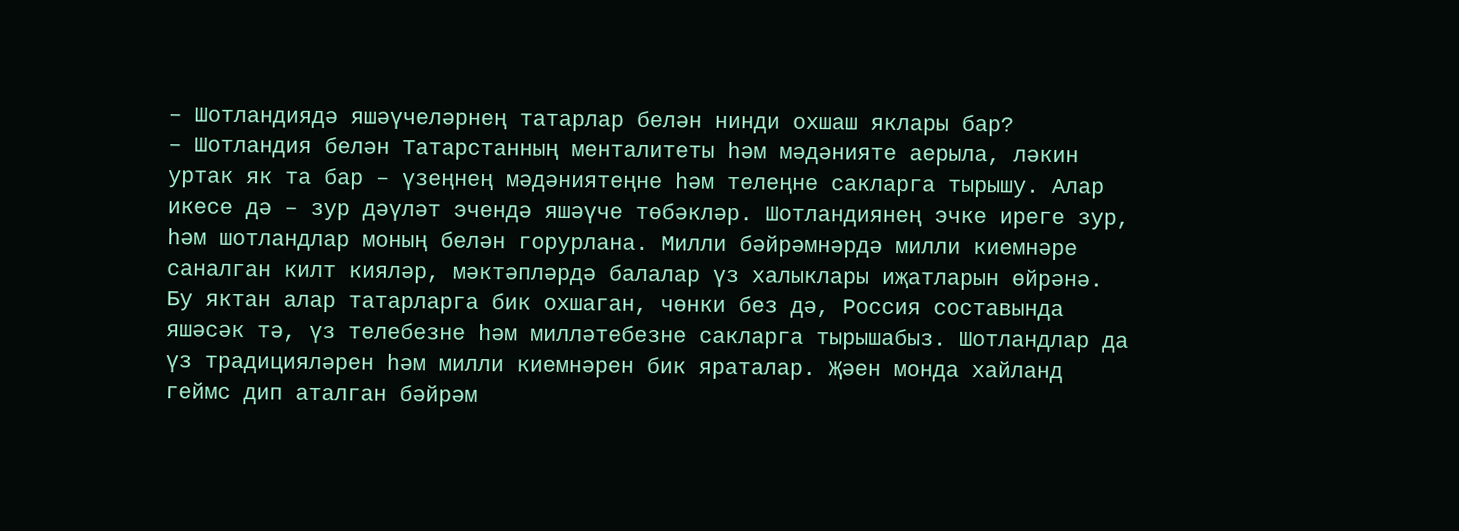– Шотландиядә яшәүчеләрнең татарлар белән нинди охшаш яклары бар?
– Шотландия белән Татарстанның менталитеты һәм мәдәнияте аерыла, ләкин уртак як та бар – үзеңнең мәдәниятеңне һәм телеңне сакларга тырышу. Алар икесе дә – зур дәүләт эчендә яшәүче төбәкләр. Шотландиянең эчке иреге зур, һәм шотландлар моның белән горурлана. Милли бәйрәмнәрдә милли киемнәре саналган килт кияләр, мәктәпләрдә балалар үз халыклары иҗатларын өйрәнә. Бу яктан алар татарларга бик охшаган, чөнки без дә, Россия составында яшәсәк тә, үз телебезне һәм милләтебезне сакларга тырышабыз. Шотландлар да үз традицияләрен һәм милли киемнәрен бик яраталар. Җәен монда хайланд геймс дип аталган бәйрәм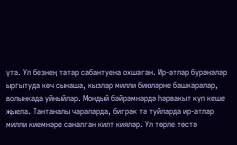үтә. Ул безнең татар сабантуена охшаган. Ир-атлар бүрәнәләр ыргытуда көч сынаша, кызлар милли биюләрне башкаралар, волынкада уйныйлар. Мондый бәйрәмнәрдә һәрвакыт күп кеше җыела. Тантаналы чараларда, бигрәк тә туйларда ир-атлар милли киемнәре саналган килт кияләр. Ул төрле төстә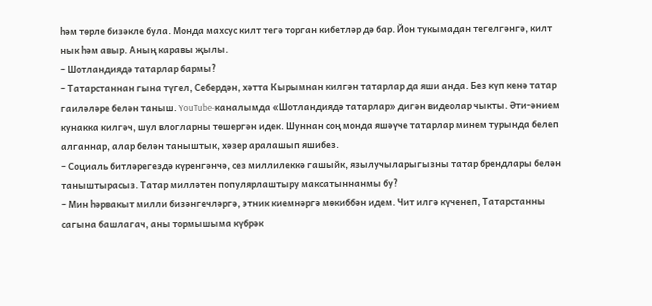һәм төрле бизәкле була. Монда махсус килт тегә торган кибетләр дә бар. Йон тукымадан тегелгәнгә, килт нык һәм авыр. Аның каравы җылы.
– Шотландиядә татарлар бармы?
– Татарстаннан гына түгел, Себердән, хәтта Кырымнан килгән татарлар да яши анда. Без күп кенә татар гаиләләре белән таныш. YouTube-каналымда «Шотландиядә татарлар» дигән видеолар чыкты. Әти-әнием кунакка килгәч, шул влогларны төшергән идек. Шуннан соң монда яшәүче татарлар минем турында белеп алганнар, алар белән таныштык, хәзер аралашып яшибез.
– Социаль битләрегездә күренгәнчә, сез миллилеккә гашыйк, язылучыларыгызны татар брендлары белән таныштырасыз. Татар милләтен популярлаштыру максатыннанмы бу?
– Мин һәрвакыт милли бизәнгечләргә, этник киемнәргә мөкиббән идем. Чит илгә күченеп, Татарстанны сагына башлагач, аны тормышыма күбрәк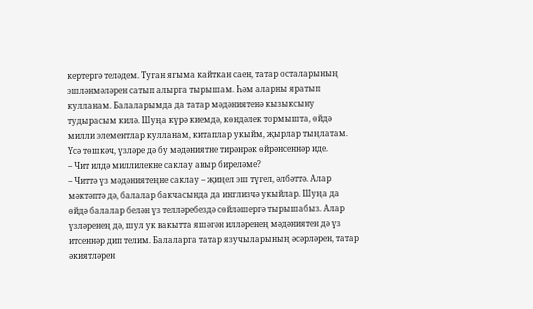кертергә теләдем. Туган ягыма кайткан саен, татар осталарының эшләнмәләрен сатып алырга тырышам. Һәм аларны яратып кулланам. Балаларымда да татар мәдәниятенә кызыксыну тудырасым килә. Шуңа күрә киемдә, көндәлек тормышта, өйдә милли элементлар кулланам, китаплар укыйм, җырлар тыңлатам. Үсә төшкәч, үзләре дә бу мәдәниятне тирәнрәк өйрәнсеннәр иде.
– Чит илдә миллилекне саклау авыр биреләме?
– Читтә үз мәдәниятеңне саклау – җиңел эш түгел, әлбәттә. Алар мәктәптә дә, балалар бакчасында да инглизчә укыйлар. Шуңа да өйдә балалар белән үз телләребездә сөйләшергә тырышабыз. Алар үзләренең дә, шул ук вакытта яшәгән илләренең мәдәниятен дә үз итсеннәр дип телим. Балаларга татар язучыларының әсәрләрен, татар әкиятләрен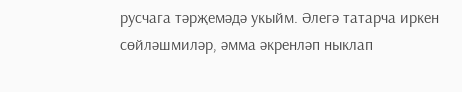русчага тәрҗемәдә укыйм. Әлегә татарча иркен сөйләшмиләр, әмма әкренләп ныклап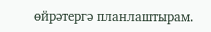өйрәтергә планлаштырам.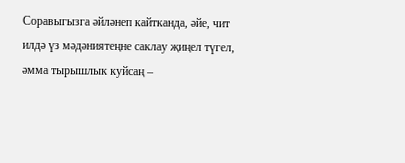Соравыгызга әйләнеп кайтканда, әйе, чит илдә үз мәдәниятеңне саклау җиңел түгел, әмма тырышлык куйсаң –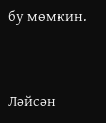бу мөмкин.


Ләйсән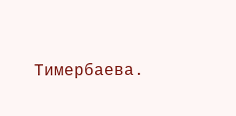Тимербаева.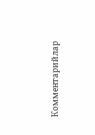Комментарийлар